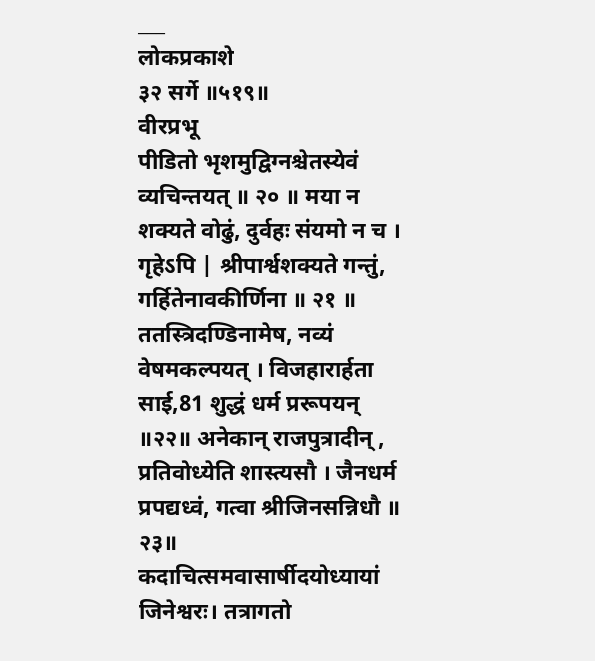___
लोकप्रकाशे
३२ सर्गे ॥५१९॥
वीरप्रभू
पीडितो भृशमुद्विग्नश्चेतस्येवं व्यचिन्तयत् ॥ २० ॥ मया न शक्यते वोढुं, दुर्वहः संयमो न च । गृहेऽपि | श्रीपार्श्वशक्यते गन्तुं, गर्हितेनावकीर्णिना ॥ २१ ॥ ततस्त्रिदण्डिनामेष, नव्यं वेषमकल्पयत् । विजहारार्हता साई,81 शुद्धं धर्म प्ररूपयन् ॥२२॥ अनेकान् राजपुत्रादीन् , प्रतिवोध्येति शास्त्यसौ । जैनधर्म प्रपद्यध्वं, गत्वा श्रीजिनसन्निधौ ॥ २३॥ कदाचित्समवासार्षीदयोध्यायां जिनेश्वरः। तत्रागतो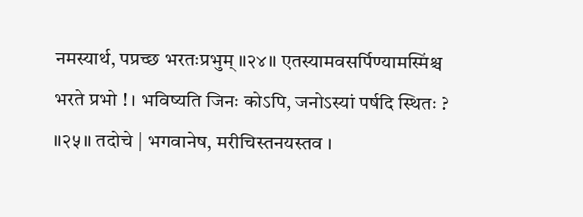नमस्यार्थ, पप्रच्छ भरतःप्रभुम् ॥२४॥ एतस्यामवसर्पिण्यामस्मिंश्च भरते प्रभो ! । भविष्यति जिनः कोऽपि, जनोऽस्यां पर्षदि स्थितः ? ॥२५॥ तदोचे | भगवानेष, मरीचिस्तनयस्तव ।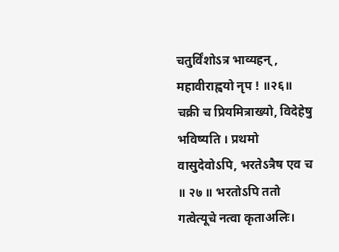चतुर्विंशोऽत्र भाव्यहन् , महावीराह्वयो नृप ! ॥२६॥ चक्री च प्रियमित्राख्यो, विदेहेषु भविष्यति । प्रथमो वासुदेवोऽपि, भरतेऽत्रैष एव च ॥ २७ ॥ भरतोऽपि ततो गत्वेत्यूचे नत्वा कृताअलिः।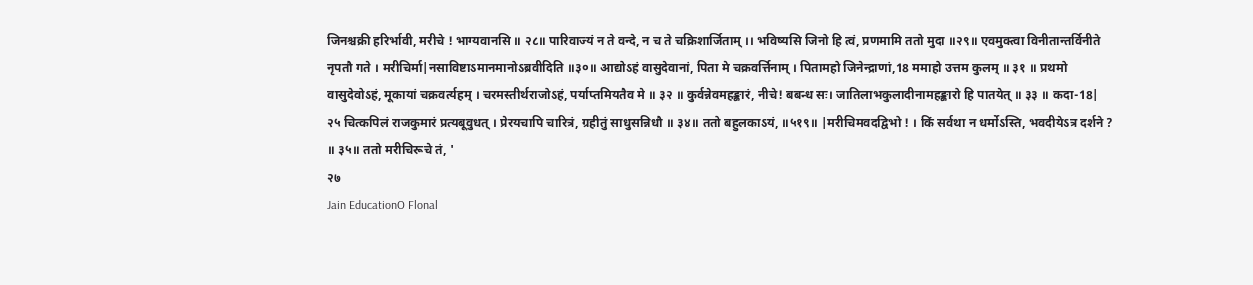जिनश्चक्री हरिर्भावी, मरीचे ! भाग्यवानसि ॥ २८॥ पारिवाज्यं न ते वन्दे, न च ते चक्रिशार्जिताम् ।। भविष्यसि जिनो हि त्वं, प्रणमामि ततो मुदा ॥२९॥ एवमुक्त्वा विनीतान्तर्विनीते नृपतौ गते । मरीचिर्मा|नसाविष्टाऽमानमानोऽब्रवीदिति ॥३०॥ आद्योऽहं वासुदेवानां, पिता मे चक्रवर्त्तिनाम् । पितामहो जिनेन्द्राणां,18 ममाहो उत्तम कुलम् ॥ ३१ ॥ प्रथमो वासुदेवोऽहं, मूकायां चक्रवर्त्यहम् । चरमस्तीर्थराजोऽहं, पर्याप्तमियतैव मे ॥ ३२ ॥ कुर्वन्नेवमहङ्कारं, नीचे! बबन्ध सः। जातिलाभकुलादीनामहङ्कारो हि पातयेत् ॥ ३३ ॥ कदा-18| २५ चित्कपिलं राजकुमारं प्रत्यबूवुधत् । प्रेरयचापि चारित्रं, ग्रहीतुं साधुसन्निधौ ॥ ३४॥ ततो बहुलकाऽयं, ॥५१९॥ |मरीचिमवदद्विभो ! । किं सर्वथा न धर्मोऽस्ति, भवदीयेऽत्र दर्शने ? ॥ ३५॥ ततो मरीचिरूचे तं, '
२७
Jain EducationO Flonal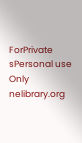ForPrivate sPersonal use Only
nelibrary.org